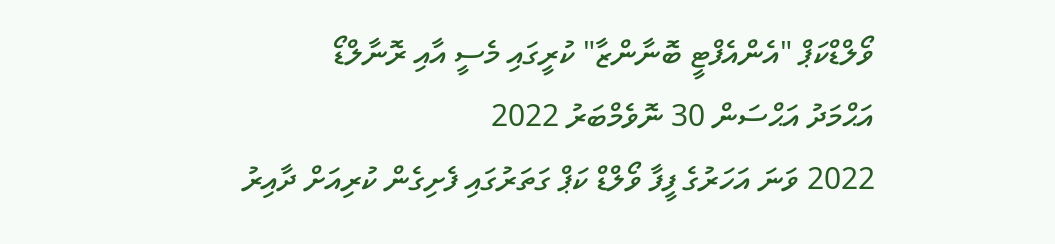ވޯލްޑްކަޕް "އެންއެފްޓީ ބޮނާންޒާ" ކުރީގައި މެސީ އާއި ރޮނާލްޑޯ
އަޙްމަދު އަޙްސަން 30 ނޮވެމްބަރު 2022
2022 ވަނަ އަހަރުގެ ފީފާ ވޯލްޑް ކަޕް ގަތަރުގައި ފެށިގެން ކުރިއަށް ދާއިރު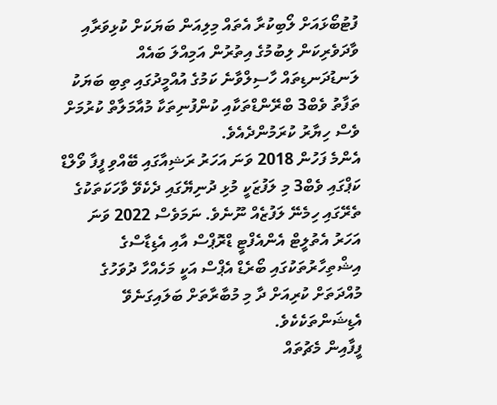ފުޓުބޯޅައަށް ލޯބިކުރާ އެތައް މިލިއަން ބަޔަކަށް ކުޅިވަރާއި ވާދަވެރިކަން ލިބުމުގެ އިތުރުން އަމިއްލަ ބައެއް ލަނޑުދަނޑިތައް ހާސިލްވާނެ ކަމުގެ އުއްމީދުގައި ތިބި ބަޔަކު ތަފާތު ވެބް3 ބްރޭންޑްތަކާއި ކުންފުނިތަކާ މުއާމަލާތް ކުރުމަށް ވެސް ހިޔާރު ކުރަމުންދެއެވެ.
އެންމެ ފަހުން 2018 ވަނަ އަހަރު ރަޝިއާގައި ބޭއްވި ފީފާ ވޯލްޑް ކަޕްގައި ވެބް3 މި ލަފުޒަކީ މުޅި ދުނިޔޭގައި ދެކެވޭ ވާހަކަތަކުގެ ތެރޭގައި ހިމެނޭ ލަފުޒެއް ނޫނެވެ. ނަމަވެސް 2022 ވަނަ އަހަރު އެތުލީޓް އެންއެފްޓީ ޑްރޮޕްސް އާއި އެޑިޑާސްގެ އިޝްތިހާރުތަކުގައި ބޯރެޑް އެޕްސް އަކީ މަހެއްހާ ދުވަހުގެ މުއްދަތަށް ކުރިއަށް ދާ މި މުބާރާތަށް ބަލައިގަނެވޭ އެޑިޝަންތަކެކެވެ.
ފީފާއިން މެޗުތައް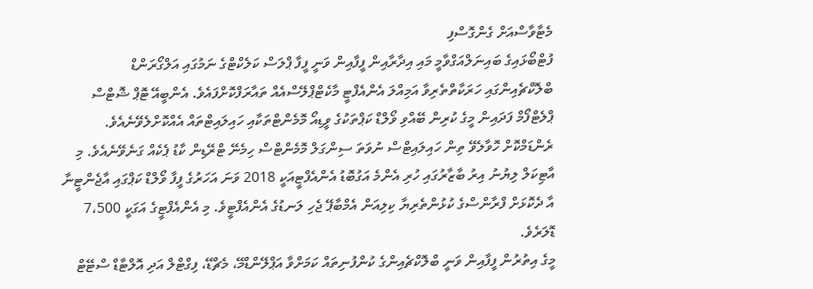މެޓާވާސްއަށް ގެންގޮސްފި
ފުޓްބޯޅައިގެ ބައިނަލްއަގްވާމީ މައި އިދާރާއިން ފީފާއިން ވަނީ ފީފާ ޕްލަސް ކަލެކްޓްގެ ނަމުގައި އަލްގޯރަންޑް ބްލޮކްޗެއިންގައި ހަރަކާތްތެރިވާ އަމިއްލަ އެންއެފްޓީ މާކެޓްޕްލޭސްއެއް ތައާރަފްކޮށްފައެވެ. އެންބީއޭ ޓޮޕް ޝޮޓްސް ޕްލެޓްފޯމް ފަދައިން މީގެ ކުރިން ބޭއްވި ވޯލްޑް ކަޕްތަކުގެ ވީޑިއޯ މޮމެންޓްތަކާއި ހައިލައިޓްތައް އެއްކޮށްލެވޭނެއެވެ.
ރެންޑަމްކޮށް ހޮވާލެވޭ ތިން ހައިލައިޓްސް ނުވަތަ ސިންގަލް މޮމެންޓްސް ހިމެނޭ ޓްރޭޑިން ކާޑު ޕެކެއް ގަނެވޭނެއެވެ. މި އާޓިކަލް ލިޔުނު އިރު ބާޒާރުގައި ހުރި އެންމެ އަގުބޮޑު އެންއެފްޓީއަކީ 2018 ވަނަ އަހަރުގެ ފީފާ ވޯލްޑް ކަޕްގައި އާޖެންޓީނާ އާ ދެކޮޅަށް ފްރާންސްގެ ކުޅުންތެރިޔާ ކިލިއަން އެމްބާޕޭ ޖެހި ލަނޑުގެ އެންއެފްޓީވެ. މި އެންއެފްޓީގެ އަގަކީ 7،500 ޑޮލަރެވެ.
މީގެ އިތުރުން ފީފާއިން ވަނީ ބްލޮކްޗެއިންގެ ކުންފުނިތައް ކަމަށްވާ އަޕްލޭންޑްމޭ، މެޗްޑޭ، ފިގްޓްލް އަދި އޮލްޓާޑް ސްޓޭޓް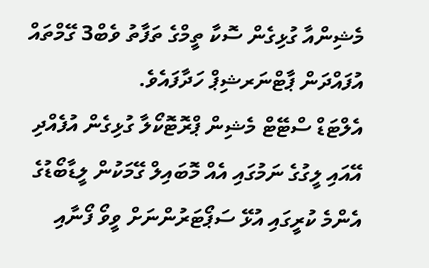މެޝިންއާ ގުޅިގެން ސޮކާ ތީމްގެ ތަފާތު ވެބް3 ގޭމްތައް އުފައްދަން ޕާޓްނަރޝިޕް ހަދާފައެވެ.
އެލްޓަޑް ސްޓޭޓް މެޝިން ޕްރޮޓޮކޯލާ ގުޅިގެން އުފެއްދި އޭއައި ލީގުގެ ނަމުގައި އެއް މޮބައިލް ގޭމަކުން ލީޑާބޯޑުގެ އެންމެ ކުރީގައި އުޅޭ ސަޕޯޓަރުންނަށް ވީވޯ ފޯނާއި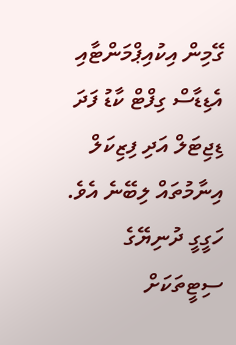ގޭމިން އިކުއިޕްމަންޓާއި އެޑިޑާސް ގިފްޓް ކާޑު ފަދަ ޑިޖިޓަލް އަދި ފިޒިކަލް އިނާމުތައް ލިބޭނެ އެވެ.
ހަގީގީ ދުނިޔޭގެ ސިޓީތަކަށް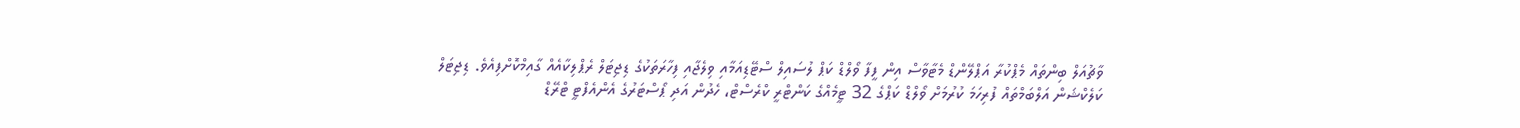ވާޗުއަލް ބިންތައް މެޕްކުރާ އަޕްލޭންޑް މެޓާވާސް އިން ފީފާ ވޯލްޑް ކަޕް ލުސައިލް ސްޓޭޑިއަމާއި ވިލެޖާއި ފިހާރަތަކުގެ ޑިޖިޓަލް ރެޕްލިކާއެއް ގާއިމްކޮށްފިއެވެ. ޑިޖިޓަލް ކަލެކްޝަން އަލްބަމްތައް ފުރިހަމަ ކުރުމަށް ވޯލްޑް ކަޕްގެ 32 ޓީމެއްގެ ކަންޓްރީ ކްރެސްޓް، ހެދުން އަދި ޕޯސްޓަރުގެ އެންއެފްޓީ ޓްރޭޑް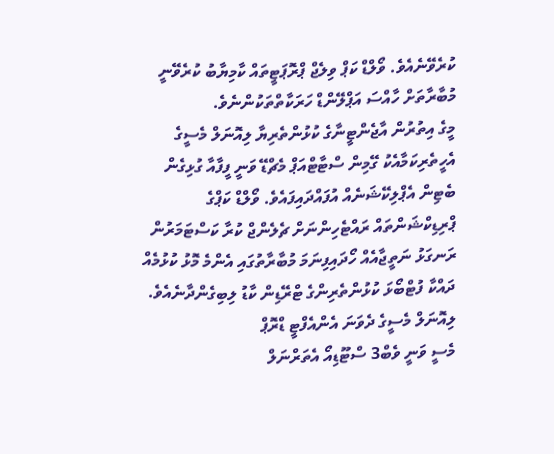ކުރެވޭނެއެވެ. ވޯލްޑް ކަޕް ވިލެޖް ޕްރޮޕަޓީތައް ކާމިޔާބު ކުރެވޭނީ މުބާރާތަށް ހާއްސަ އަޕްލޭންޑް ހަރަކާތްތަކުންނެވެ.
މީގެ އިތުރުން އާޖެންޓީނާގެ ކުޅުންތެރިޔާ ލިއޮނަލް މެސީގެ އެހީތެރިކަމާއެކު ގޭމިން ސްޓާޓްއަޕް މެޗްޑޭ ވަނީ ފީފާއާ ގުޅިގެން ބެޓިން އެޕްލިކޭޝަނެއް އުފައްދައިފައެވެ. ވޯލްޑް ކަޕްގެ ޕްރިޑިކްޝަންތައް ރައްޓެހިންނަށް ޗެލެންޖް ކުރާ ކަސްޓަމަރުން ރަނގަޅު ނަތީޖާއެއް ހޯދައިފިނަމަ މުބާރާތުގައި އެންމެ މޮޅު ކުޅުމެއް ދައްކާ ފުޓްބޯޅަ ކުޅުންތެރިންގެ ޓްރޭޑިން ކާޑު ލިބިގެންދާނެއެވެ.
ލިއޮނަލް މެސީގެ ދެވަނަ އެންއެފްޓީ ޑްރޮޕް
މެސީ ވަނީ ވެބް3 ސްޓޫޑިއޯ އެތަރްނަލް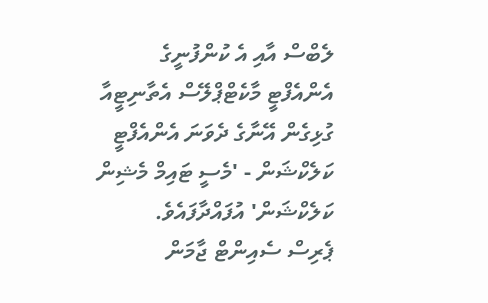ލެބްސް އާއި އެ ކުންފުނީގެ އެންއެފްޓީ މާކެޓްޕްލޭސް އެތާނިޓީއާ ގުޅިގެން އޭނާގެ ދެވަނަ އެންއެފްޓީ ކަލެކްޝަން - 'މެސީ ޓައިމް މެޝިން ކަލެކްޝަން' އުފައްދާފައެވެ.
ޕެރިސް ސެއިންޓް ޖާމަން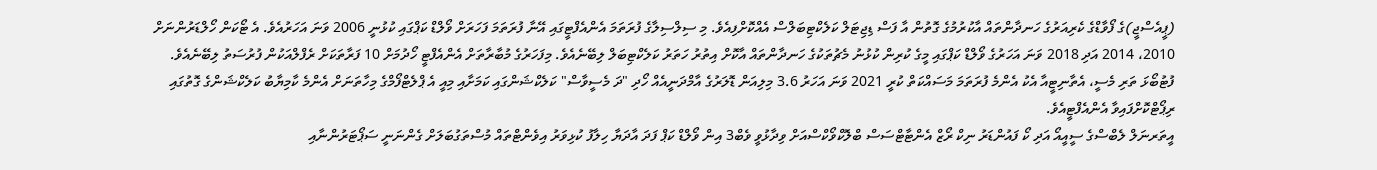(ޕީއެސްޖީ)ގެ ފޯވާޑްގެ ކެރިއަރުގެ ހަނދާންތައް އާކުރުމުގެ ގޮތުން އާ ފަސް ޑިޖިޓަލް ކަލެކްޓިބަލްސް އެއްކޮށްފިއެވެ. މި ސިލްސިލާގެ ފުރަތަމަ އެންއެފްޓީގައި އޭނާ ފުރަތަމަ ފަހަރަށް ވޯލްޑް ކަޕްގައި ކުޅުނީ 2006 ވަނަ އަހަރުއެވެ. އެ ޓޯކަން ހޯލްޑަރުންނަށް 2010، 2014 އަދި 2018 ވަނަ އަހަރުގެ ވޯލްޑް ކަޕްގައި މީގެ ކުރިން ކުޅުނު މެޗުތަކުގެ ހަނދާންތައް އާކޮށް އިތުރު ހަތަރު ކަލެކްޓިބަލް ލިބޭނެއެވެ. މިފަހަރުގެ މުބާރާތަށް އެންއެފްޓީ ހޯދުމަށް 10 ފަރާތަކަށް ރެފްލްއަކުން ފުރުސަތު ލިބޭނެއެވެ.
ފުޓުބޯޅަ ތަރި މެސީ، އެތާނިޓީއާ އެކު އެންމެ ފުރަތަމަ މަސައްކަތް ކުރީ 2021 ވަނަ އަހަރު 3.6 މިލިއަން ޑޮލަރުގެ އާމްދަނީއެއް ހޯދި "ދަ މެސީވާސް" ކަލެކްޝަންގައި ކަމަށާއި މިއީ އެ ޕްލެޓްފޯމްގެ މިހާތަނަށް އެންމެ ކާމިޔާބު ކަލެކްޝަންގެ ގޮތުގައި ރިޕޯޓްކޮށްފައިވާ އެންއެފްޓީއެވެ.
އީތަރނަލް ލެބްސްގެ ސީއީއޯ އަދި ކޯ ފައުންޑަރު ނިކް ރޯޒް އެންޓާޓްސަސް ބްލޮކްވޯކްސްއަށް ވިދާޅުވީ ވެބް3 އިން ވޯލްޑް ކަޕް ފަދަ އާދަޔާ ހިލާފު ކުޅިވަރު އިވެންޓްތައް މުސްތަގުބަލަށް ގެންނަނީ ސަޕޯޓަރުންނާއި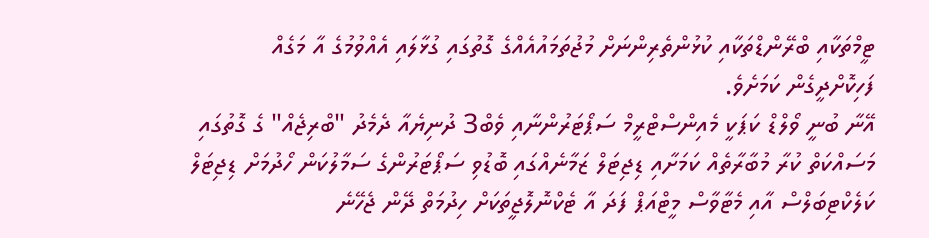ޓީމްތަކާއި ބްރޭންޑްތަކާއި ކުޅުންތެރިންނަށް މުޖުތަމައުއެއްގެ ގޮތުގައި ގުޅާލައި އެއްވުމުގެ އާ މަގެއް ފަހިކޮށްދީގެން ކަމަށެވެ.
އޭނާ ބުނީ ވޯލްޑް ކަޕަކީ މެއިންސްޓްރީމް ސަޕޯޓަރުންނާއި ވެބް3 ދުނިޔެއާ ދެމެދު "ބްރިޖެއް" ގެ ގޮތުގައި މަސައްކަތް ކުރާ މުބާރާތެއް ކަމަށާއި ޑިޖިޓަލް ޒަމާނެއްގައި ބޮޑުވި ސަޕޯޓަރުންގެ ސަމާލުކަން ހޯދުމަށް ޑިޖިޓަލް ކަލެކްޓިބަލްސް އާއި މެޓާވާސް މީޓްއަޕް ފަދަ އާ ޓެކްނޮލޮޖީތަކަށް ހިދުމަތް ދޭން ޖެހޭނެ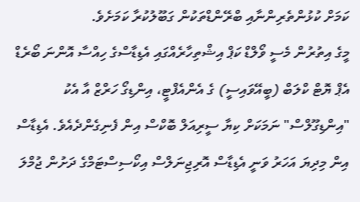ކަމަށް ކުޅުންތެރިންނާއި ބްރޭންޑްތަކުން ގަބޫލުކުރާ ކަމަށެވެ.
މީގެ އިތުރުން މެސީ ވޯލްޑް ކަޕް އިޝްތިހާރެއްގައި އެޑިޑާސްގެ ހިއްސާ އޮންނަ ބޯރެޑް އެޕް ޔޮޓް ކްލަބް (ބީއޭވައިސީ) ގެ އެންއެފްޓީ، އިންޑިގޯ ހަރްޒް އާ އެކު "އިންޑިގޫލްސް" ނަމަކަށް ކިޔާ ސީރިއަލް ބޮކްސް އިން ފެނިގެންދެއެވެ. އެޑިޑާސް އިން މިދިޔަ އަހަރު ވަނީ އެޑިޑާސް އޮރިޖިނަލްސް އިކޯސިސްޓަމްގެ ދަށުން ޖުމްލަ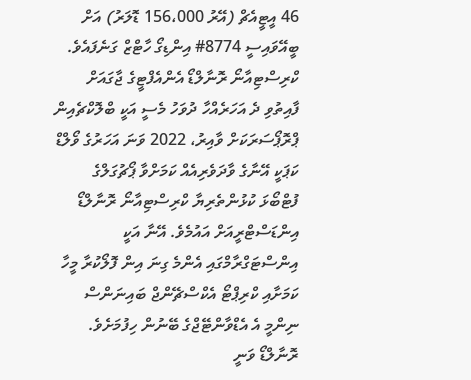46 އީޓީއެޗް (އޭރު 156،000 ޑޮލަރު) އަށް ބީއޭވައިސީ 8774# އިންޑިގޯ ހާޓްޒް ގަނެފައެވެ.
ކްރިސްޓިއާނޯ ރޮނާލްޑޯ އެންއެފްޓީގެ ޖާގައަށް
ފާއިތުވި ދެ އަހަރެއްހާ ދުވަހު މެސީ އަކީ ބްލޮކްޗެއިން ޕްރޮޕޯސަރަކަށް ވާއިރު، 2022 ވަނަ އަހަރުގެ ވޯލްޑް ކަޕަކީ އޭނާގެ ވާދަވެރިއެއް ކަމަށްވާ ޕޯޗުގަލްގެ ފުޓްބޯޅަ ކުޅުންތެރިޔާ ކްރިސްޓިއާނޯ ރޮނާލްޑޯ އިންޑަސްޓްރީއަށް އައުމެވެ. އޭނާ އަކީ އިންސްޓަގްރާމްގައި އެންމެ ގިނަ އިން ފޮލޯކުރާ މީހާ ކަމަށާއި ކްރިޕްޓޯ އެކްސްޗޭންޖް ބައިނަންސް ނިންމީ އެ އެޑްވާންޓޭޖްގެ ބޭނުން ހިފުމަށެވެ.
ރޮނާލްޑޯ ވަނީ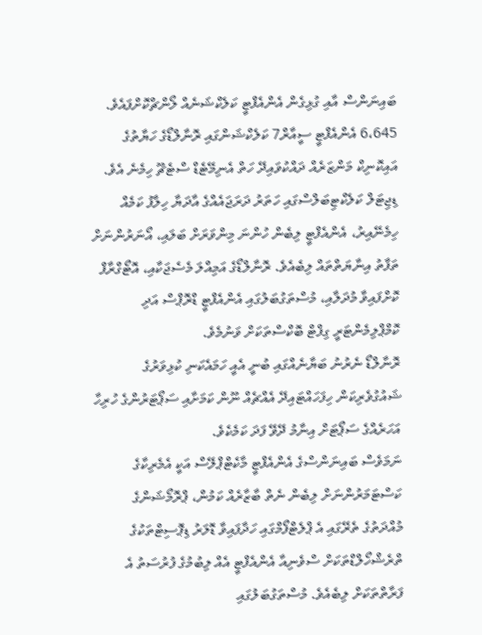ބައިނަންސް އާއި ގުޅިގެން އެންއެފްޓީ ކަލެކްޝަނެއް ލޯންޗްކޮށްފައެވެ. 6،645 އެންއެފްޓީ ސީއާރް7 ކަލެކްޝަންގައި ރޮނާލްޑޯގެ ހަޔާތުގެ އައިކޮނިކް މަންޒަރެއް ދައްކުވައިދޭ ހަތް އެނިމޭޓެޑް ސްޓެޗޫ ހިމެނެ އެވެ.
ޑިޖިޓަލް ކަލެކްޓިބަލްސްގައި ހަތަރު ދަރަޖައެއްގެ އާދަޔާ ހިލާފު ކަމެއް ހިމެނޭއިރު، އެންއެފްޓީ ލިބެން ހުންނަ މިންވަރަށް ބަލައި، އޯނަރުންނަށް ތަފާތު އިނާޔަތްތައް ލިބެއެވެ. ރޮނާލްޑޯގެ އަމިއްލަ މެސެޖަކާއި، އޮޓޯގްރާފް ކޮށްފައިވާ މުދަލާއި، މުސްތަގުބަލުގައި އެންއެފްޓީ ޑްރޮޕްސް އަދި ކޮމްޕްލިމެންޓަރީ ގިފްޓް ބޮކްސްތަކަށް ވަނުމެވެ.
ރޮނާލްޑޯ ނެރުނު ބަޔާނެއްގައި ބުނީ އެއީ ހަމައެކަނި ކުޅިވަރުގެ ޝައުގުވެރިކަން ހިފަހައްޓައިދޭ އެއްޗެއް ނޫން ކަމަށާއި ސަޕޯޓަރުންގެ ހުރިހާ އަހަރެއްގެ ސަޕޯޓަށް އިނާމު ދޭވޭ ފަދަ ކަމެކެވެ.
ނަމަވެސް ބައިނަންސްގެ އެންއެފްޓީ މާކެޓްޕްލޭސް އަކީ އެމެރިކާގެ ކަސްޓަމަރުންނަށް ލިބެން ނެތް ބާޒާރެއް ކަމުން، ޕްރޮމޯޝަންގެ މުއްދަތުގެ ތެރޭގައި އެ ޕްލެޓްފޯމްގައި ހަދާފައިވާ ޑޮލަރު ޑިޕޮސިޓްތަކުގެ ތްރެޝްހޯލްޑްތަކަށް ސްވެނިއާ އެންއެފްޓީ އެއް ލިބުމުގެ ފުރުސަތު އެ ފަރާތްތަކަށް ލިބެއެވެ. މުސްތަގުބަލުގައި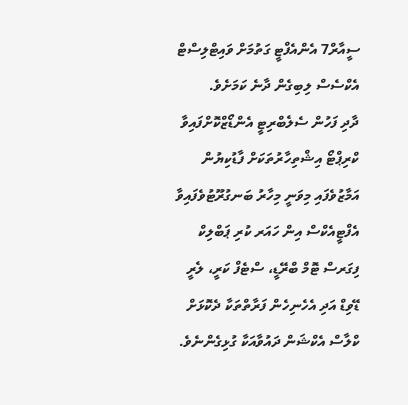ސީއާރް7 އެންއެފްޓީ ގަތުމަށް ވައިޓްލިސްޓް އެކްސެސް ލިބިގެން ދާނެ ކަމަށެވެ.
ދާދި ފަހުން ސެލެބްރިޓީ އެންޑޯޒްކޮށްފައިވާ ކްރިޕްޓޯ އިޝްތިހާރުތަކަށް ފާޑުކިޔުން އަމާޒުވެފައި މިވަނީ މިހާރު ބަނގުރޫޓުވެފައިވާ އެފްޓީއެކްސް އިން ހައަރ ކުރި ޕަބްލިކް ފިގަރސް ޓޮމް ބްރޭޑީ، ސްޓެފް ކަރީ، ލެރީ ޑޭވިޑް އަދި އެހެނިހެން ފަރާތްތަކާ ދެކޮޅަށް ކްލާސް އެކްޝަން ދައުވާއަކާ ގުޅިގެންނެވެ.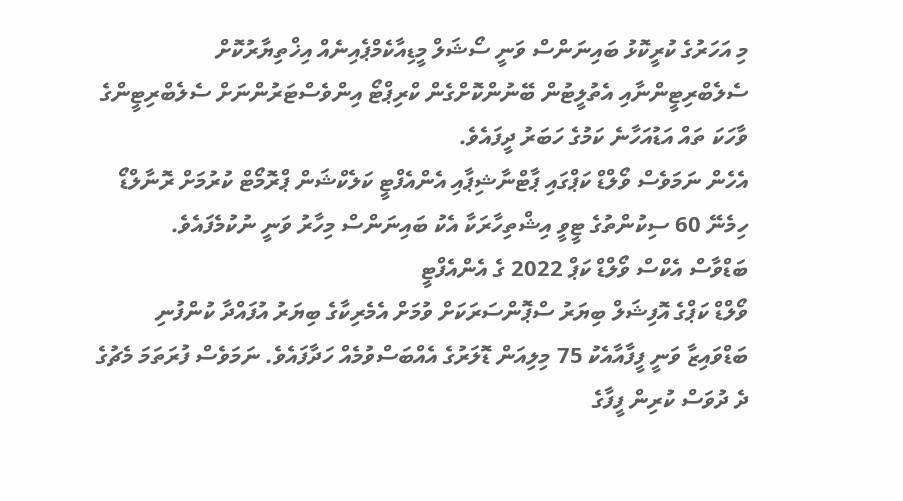މި އަހަރުގެ ކުރީކޮޅު ބައިނަންސް ވަނީ ސޯޝަލް މީޑިއާކެމްޕެއިނެއް އިޚްތިޔާރުކޮށް ސެލެބްރިޓީންނާއި އެތުލީޓުން ބޭނުންކޮށްގެން ކްރިޕްޓޯ އިންވެސްޓަރުންނަށް ސެލެބްރިޓީންގެ ވާހަކަ ތައް އަޑުއަހާނެ ކަމުގެ ހަބަރު ދީފައެވެ.
އެހެން ނަމަވެސް ވޯލްޑް ކަޕްގައި ޕާޓްނާޝިޕާއި އެންއެފްޓީ ކަލެކްޝަން ޕްރޮމޯޓް ކުރުމަށް ރޮނާލްޑޯ ހިމެނޭ 60 ސިކުންތުގެ ޓީވީ އިޝްތިހާރަކާ އެކު ބައިނަންސް މިހާރު ވަނީ ނުކުމެފައެވެ.
ބަޑްވާސް އެކްސް ވޯލްޑް ކަޕް 2022 ގެ އެންއެފްޓީ
ވޯލްޑް ކަޕްގެ އޮފިޝަލް ބިޔަރު ސްޕޮންސަރަކަށް ވުމަށް އެމެރިކާގެ ބިޔަރު އުފައްދާ ކުންފުނި ބަޑްވައިޒާ ވަނީ ފީފާއާއެކު 75 މިލިއަން ޑޮލަރުގެ އެއްބަސްވުމެއް ހަދާފައެވެ. ނަމަވެސް ފުރަތަމަ މެޗުގެ ދެ ދުވަސް ކުރިން ފީފާގެ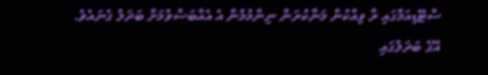ސްޓޭޑިއަމްގައި ރާ ވިއްކުން މަނާކުރަން ނިންމުމުން އެ އެއްބަސްވުމަށް ބަދަލު ގެނައެވެ.
އޭގެ ބަދަލުގައި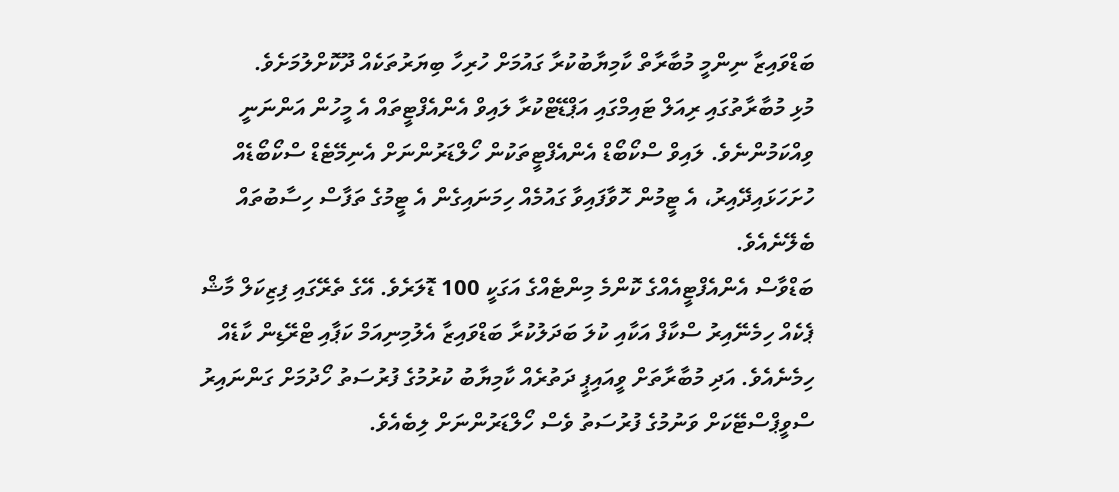ބަޑްވައިޒާ ނިންމީ މުބާރާތް ކާމިޔާބުކުރާ ގައުމަށް ހުރިހާ ބިޔަރުތަކެއް ދޫކޮށްލުމަށެވެ.
މުޅި މުބާރާތުގައި ރިއަލް ޓައިމްގައި އަޕްޑޭޓްކުރާ ލައިވް އެންއެފްޓީތައް އެ މީހުން އަންނަނީ ވިއްކަމުންނެވެ. ލައިވް ސްކޯބޯޑް އެންއެފްޓީތަކުން ހޯލްޑަރުންނަށް އެނިމޭޓެޑް ސްކޯބޯޑެއް ހުށަހަޅައިދޭއިރު، އެ ޓީމުން ހޮވާފައިވާ ގައުމެއް ހިމަނައިގެން އެ ޓީމުގެ ތަފާސް ހިސާބުތައް ބެލޭނެއެވެ.
ބަޑްވާސް އެންއެފްޓީއެއްގެ ކޮންމެ މިންޓެއްގެ އަގަކީ 100 ޑޮލަރެވެ. އޭގެ ތެރޭގައި ފިޒިކަލް މާޝް ޕެކެއް ހިމެނޭއިރު ސްކާފް އަކާއި ކުލަ ބަދަލުކުރާ ބަޑްވައިޒާ އެލުމިނިއަމް ކަޕާއި ޓްރޭޑިން ކާޑެއް ހިމެނެއެވެ. އަދި މުބާރާތަށް ވީއައިޕީ ދަތުރެއް ކާމިޔާބު ކުރުމުގެ ފުރުސަތު ހޯދުމަށް ގަންނައިރު ސްވީޕްސްޓޭކަށް ވަނުމުގެ ފުރުސަތު ވެސް ހޯލްޑަރުންނަށް ލިބެއެވެ.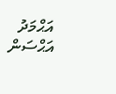އަޙްމަދު އަޙްސަން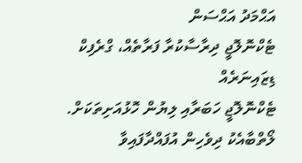އަޙްމަދު އަޙްސަން
ޓެކްނޮލޮޖީ ދިރާސާކުރާ ފަރާތެއް، ގްރެފިކް ޑިޒައިނަރެއް
ޓެކްނޮލޮޖީ ހަބަރާއި ލިޔުން ހޮޅުއަށިތަކަށް.
ލޯތްބާއެކު ދިވެހިން އުފައްދާފައިވާ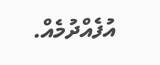އުފެއްދުމެއް.